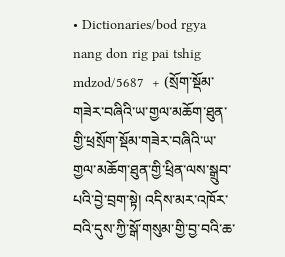• Dictionaries/bod rgya nang don rig pai tshig mdzod/5687  + (སྲོག་སྡོམ་གཟེར་བཞིའི་ཡ་གྱལ་མཆོག་ཐུན་གྱི་ཕྲསྲོག་སྡོམ་གཟེར་བཞིའི་ཡ་གྱལ་མཆོག་ཐུན་གྱི་ཕྲིན་ལས་སྒྲུབ་པའི་བྱེ་བྲག་སྟེ། འདིས་མར་འཁོར་བའི་དུས་ཀྱི་སྒོ་གསུམ་གྱི་བྱ་བའི་ཆ་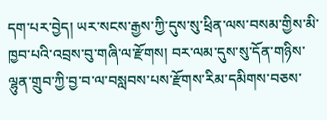དག་པར་བྱེད། ཡར་སངས་རྒྱས་ཀྱི་དུས་སུ་ཕྲིན་ལས་བསམ་གྱིས་མི་ཁྱབ་པའི་འབྲས་བུ་གཞི་ལ་རྫོགས། བར་ལམ་དུས་སུ་དོན་གཉིས་ལྷུན་གྲུབ་ཀྱི་བྱ་བ་ལ་བསླབས་པས་རྫོགས་རིམ་དམིགས་བཅས་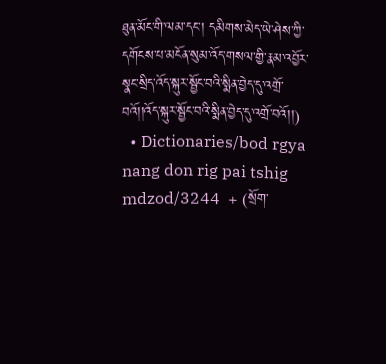ཐུན་མོང་གི་ལམ་དང་། དམིགས་མེད་ཡེ་ཤེས་ཀྱི་དགོངས་པ་མངོན་སུམ་འོད་གསལ་གྱི་རྣམ་འབྱོར་སྣང་སྲིད་འོད་སྐུར་སྦྱོང་བའི་སྨིན་བྱེད་དུ་འགྲོ་བའོ།།འོད་སྐུར་སྦྱོང་བའི་སྨིན་བྱེད་དུ་འགྲོ་བའོ།།)
  • Dictionaries/bod rgya nang don rig pai tshig mdzod/3244  + (སྲོག་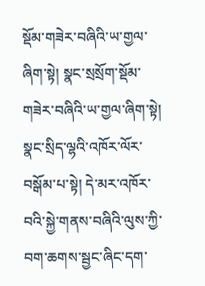སྡོམ་གཟེར་བཞིའི་ཡ་གྱལ་ཞིག་སྟེ། སྣང་སྲསྲོག་སྡོམ་གཟེར་བཞིའི་ཡ་གྱལ་ཞིག་སྟེ། སྣང་སྲིད་ལྷའི་འཁོར་ལོར་བསྒོམ་པ་སྟེ། དེ་མར་འཁོར་བའི་སྐྱེ་གནས་བཞིའི་ལུས་ཀྱི་བག་ཆགས་སྦྱང་ཞིང་དག་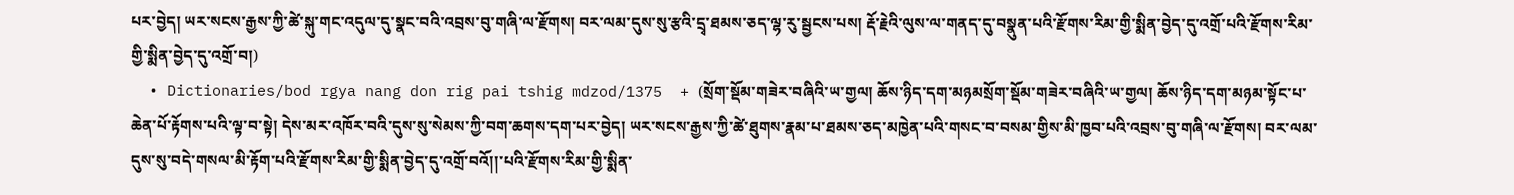པར་བྱེད། ཡར་སངས་རྒྱས་ཀྱི་ཚེ་སྐུ་གང་འདུལ་དུ་སྣང་བའི་འབྲས་བུ་གཞི་ལ་རྫོགས། བར་ལམ་དུས་སུ་རྩའི་དྲྭ་ཐམས་ཅད་ལྷ་རུ་སྦྱངས་པས། རྡོ་རྗེའི་ལུས་ལ་གནད་དུ་བསྣུན་པའི་རྫོགས་རིམ་གྱི་སྨིན་བྱེད་དུ་འགྲོ་པའི་རྫོགས་རིམ་གྱི་སྨིན་བྱེད་དུ་འགྲོ་བ།)
  • Dictionaries/bod rgya nang don rig pai tshig mdzod/1375  + (སྲོག་སྡོམ་གཟེར་བཞིའི་ཡ་གྱལ། ཆོས་ཉིད་དག་མཉམསྲོག་སྡོམ་གཟེར་བཞིའི་ཡ་གྱལ། ཆོས་ཉིད་དག་མཉམ་སྟོང་པ་ཆེན་པོ་རྟོགས་པའི་ལྟ་བ་སྟེ། དེས་མར་འཁོར་བའི་དུས་སུ་སེམས་ཀྱི་བག་ཆགས་དག་པར་བྱེད། ཡར་སངས་རྒྱས་ཀྱི་ཚེ་ཐུགས་རྣམ་པ་ཐམས་ཅད་མཁྱེན་པའི་གསང་བ་བསམ་གྱིས་མི་ཁྱབ་པའི་འབྲས་བུ་གཞི་ལ་རྫོགས། བར་ལམ་དུས་སུ་བདེ་གསལ་མི་རྟོག་པའི་རྫོགས་རིམ་གྱི་སྨིན་བྱེད་དུ་འགྲོ་བའོ།།་པའི་རྫོགས་རིམ་གྱི་སྨིན་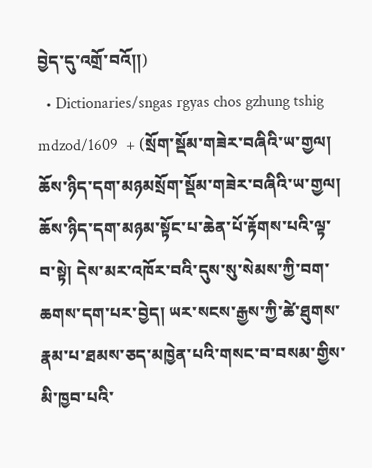བྱེད་དུ་འགྲོ་བའོ།།)
  • Dictionaries/sngas rgyas chos gzhung tshig mdzod/1609  + (སྲོག་སྡོམ་གཟེར་བཞིའི་ཡ་གྱལ། ཆོས་ཉིད་དག་མཉམསྲོག་སྡོམ་གཟེར་བཞིའི་ཡ་གྱལ། ཆོས་ཉིད་དག་མཉམ་སྟོང་པ་ཆེན་པོ་རྟོགས་པའི་ལྟ་བ་སྟེ། དེས་མར་འཁོར་བའི་དུས་སུ་སེམས་ཀྱི་བག་ཆགས་དག་པར་བྱེད། ཡར་སངས་རྒྱས་ཀྱི་ཚེ་ཐུགས་རྣམ་པ་ཐམས་ཅད་མཁྱེན་པའི་གསང་བ་བསམ་གྱིས་མི་ཁྱབ་པའི་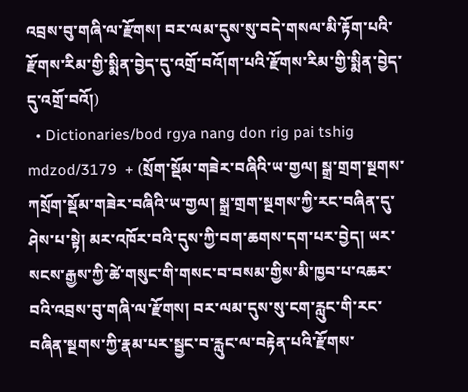འབྲས་བུ་གཞི་ལ་རྫོགས། བར་ལམ་དུས་སུ་བདེ་གསལ་མི་རྟོག་པའི་རྫོགས་རིམ་གྱི་སྨིན་བྱེད་དུ་འགྲོ་བའོ།ག་པའི་རྫོགས་རིམ་གྱི་སྨིན་བྱེད་དུ་འགྲོ་བའོ།)
  • Dictionaries/bod rgya nang don rig pai tshig mdzod/3179  + (སྲོག་སྡོམ་གཟེར་བཞིའི་ཡ་གྱལ། སྒྲ་གྲག་སྔགས་ཀསྲོག་སྡོམ་གཟེར་བཞིའི་ཡ་གྱལ། སྒྲ་གྲག་སྔགས་ཀྱི་རང་བཞིན་དུ་ཤེས་པ་སྟེ། མར་འཁོར་བའི་དུས་ཀྱི་བག་ཆགས་དག་པར་བྱེད། ཡར་སངས་རྒྱས་ཀྱི་ཚེ་གསུང་གི་གསང་བ་བསམ་གྱིས་མི་ཁྱབ་པ་འཆར་བའི་འབྲས་བུ་གཞི་ལ་རྫོགས། བར་ལམ་དུས་སུ་ངག་རླུང་གི་རང་བཞིན་སྔགས་ཀྱི་རྣམ་པར་སྦྱང་བ་རླུང་ལ་བརྟེན་པའི་རྫོགས་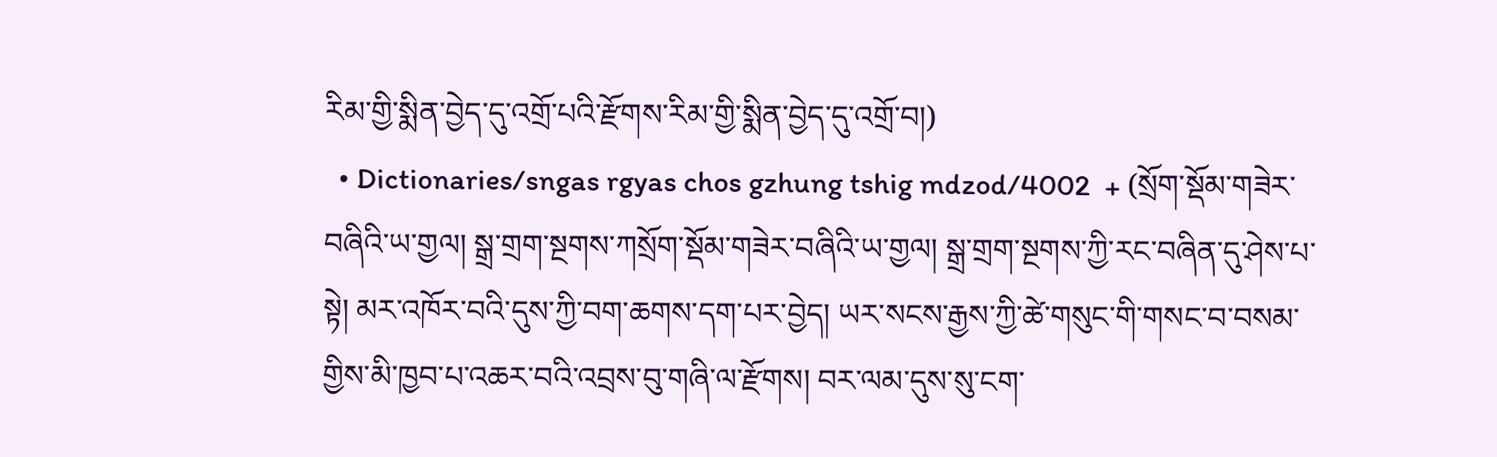རིམ་གྱི་སྨིན་བྱེད་དུ་འགྲོ་པའི་རྫོགས་རིམ་གྱི་སྨིན་བྱེད་དུ་འགྲོ་བ།)
  • Dictionaries/sngas rgyas chos gzhung tshig mdzod/4002  + (སྲོག་སྡོམ་གཟེར་བཞིའི་ཡ་གྱལ། སྒྲ་གྲག་སྔགས་ཀསྲོག་སྡོམ་གཟེར་བཞིའི་ཡ་གྱལ། སྒྲ་གྲག་སྔགས་ཀྱི་རང་བཞིན་དུ་ཤེས་པ་སྟེ། མར་འཁོར་བའི་དུས་ཀྱི་བག་ཆགས་དག་པར་བྱེད། ཡར་སངས་རྒྱས་ཀྱི་ཚེ་གསུང་གི་གསང་བ་བསམ་གྱིས་མི་ཁྱབ་པ་འཆར་བའི་འབྲས་བུ་གཞི་ལ་རྫོགས། བར་ལམ་དུས་སུ་ངག་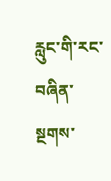རླུང་གི་རང་བཞིན་སྔགས་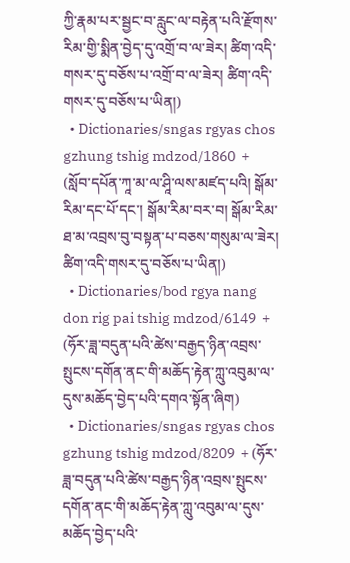ཀྱི་རྣམ་པར་སྦྱང་བ་རླུང་ལ་བརྟེན་པའི་རྫོགས་རིམ་གྱི་སྨིན་བྱེད་དུ་འགྲོ་བ་ལ་ཟེར། ཚིག་འདི་གསར་དུ་བཅོས་པ་འགྲོ་བ་ལ་ཟེར། ཚིག་འདི་གསར་དུ་བཅོས་པ་ཡིན།)
  • Dictionaries/sngas rgyas chos gzhung tshig mdzod/1860  + (སློབ་དཔོན་ཀཱ་མ་ལ་ཤཱི་ལས་མཛད་པའི། སྒོམ་རིམ་དང་པོ་དང་། སྒོམ་རིམ་བར་བ། སྒོམ་རིམ་ཐ་མ་འབྲས་བུ་བསྟན་པ་བཅས་གསུམ་ལ་ཟེར། ཚིག་འདི་གསར་དུ་བཅོས་པ་ཡིན།)
  • Dictionaries/bod rgya nang don rig pai tshig mdzod/6149  + (ཧོར་ཟླ་བདུན་པའི་ཚེས་བརྒྱད་ཉིན་འབྲས་སྤུངས་དགོན་ནང་གི་མཆོད་རྟེན་ཀླུ་འབུམ་ལ་དུས་མཆོད་བྱེད་པའི་དགའ་སྟོན་ཞིག)
  • Dictionaries/sngas rgyas chos gzhung tshig mdzod/8209  + (ཧོར་ཟླ་བདུན་པའི་ཚེས་བརྒྱད་ཉིན་འབྲས་སྤུངས་དགོན་ནང་གི་མཆོད་རྟེན་ཀླུ་འབུམ་ལ་དུས་མཆོད་བྱེད་པའི་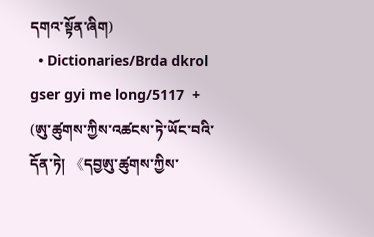དགའ་སྟོན་ཞིག)
  • Dictionaries/Brda dkrol gser gyi me long/5117  + (ཨུ་ཚུགས་ཀྱིས་འཚངས་ཏེ་ཡོང་བའི་དོན་ཏེ། 《དབྱཨུ་ཚུགས་ཀྱིས་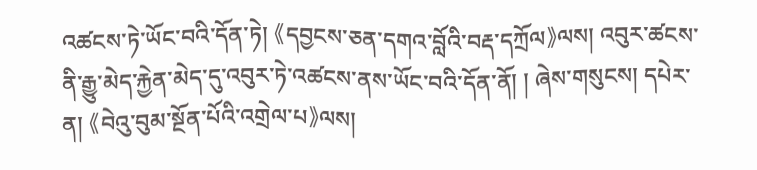འཚངས་ཏེ་ཡོང་བའི་དོན་ཏེ། 《དབྱངས་ཅན་དགའ་བློའི་བརྡ་དཀྲོལ》ལས། འབུར་ཚངས་ནི་རྒྱུ་མེད་རྐྱེན་མེད་དུ་འབུར་ཏེ་འཚངས་ནས་ཡོང་བའི་དོན་ནོ། ། ཞེས་གསུངས། དཔེར་ན། 《བེའུ་བུམ་སྔོན་པོའི་འགྲེལ་པ》ལས།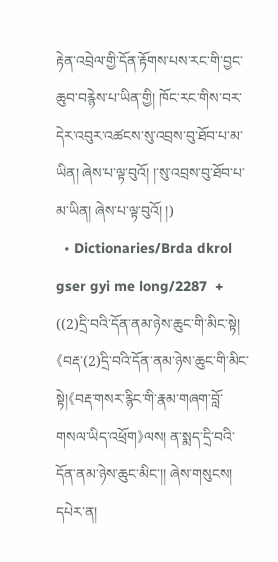རྟེན་འབྲེལ་གྱི་དོན་རྟོགས་པས་རང་གི་བྱང་ཆུབ་བརྙེས་པ་ཡིན་གྱི། ཁོང་རང་གིས་བར་དེར་འབུར་འཚངས་སུ་འབྲས་བུ་ཐོབ་པ་མ་ཡིན། ཞེས་པ་ལྟ་བུའོ། །་སུ་འབྲས་བུ་ཐོབ་པ་མ་ཡིན། ཞེས་པ་ལྟ་བུའོ། །)
  • Dictionaries/Brda dkrol gser gyi me long/2287  + ((2)དྲི་བའི་དོན་ནམ་ཉེས་ཆུང་གི་མིང་སྟེ།《བརྡ་(2)དྲི་བའི་དོན་ནམ་ཉེས་ཆུང་གི་མིང་སྟེ།《བརྡ་གསར་རྙིང་གི་རྣམ་གཞག་བློ་གསལ་ཡིད་འཕྲོག》ལས། ན་སྨད་དྲི་བའི་དོན་ནམ་ཉེས་ཆུང་མིང་།། ཞེས་གསུངས། དཔེར་ན།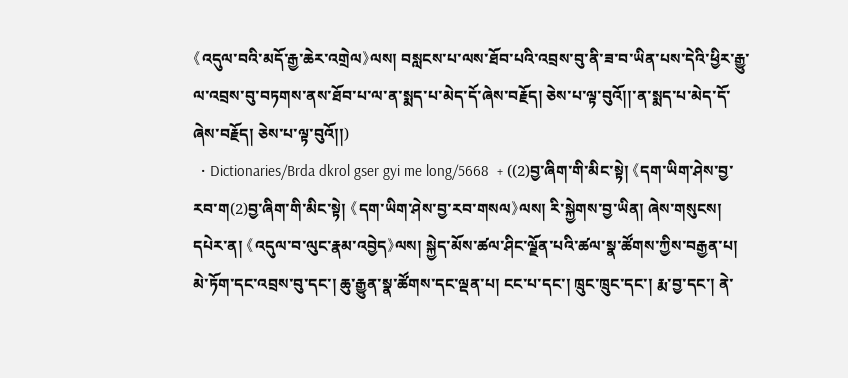《འདུལ་བའི་མདོ་རྒྱ་ཆེར་འགྲེལ》ལས། བསླངས་པ་ལས་ཐོབ་པའི་འབྲས་བུ་ནི་ཟ་བ་ཡིན་པས་དེའི་ཕྱིར་རྒྱུ་ལ་འབྲས་བུ་བཏགས་ནས་ཐོབ་པ་ལ་ན་སྨད་པ་མེད་དོ་ཞེས་བརྗོད། ཅེས་པ་ལྟ་བུའོ།།་ན་སྨད་པ་མེད་དོ་ཞེས་བརྗོད། ཅེས་པ་ལྟ་བུའོ།།)
  • Dictionaries/Brda dkrol gser gyi me long/5668  + ((2)བྱ་ཞིག་གི་མིང་སྟེ། 《དག་ཡིག་ཤེས་བྱ་རབ་ག(2)བྱ་ཞིག་གི་མིང་སྟེ། 《དག་ཡིག་ཤེས་བྱ་རབ་གསལ》ལས། རི་སྐྱེགས་བྱ་ཡིན། ཞེས་གསུངས། དཔེར་ན། 《འདུལ་བ་ལུང་རྣམ་འབྱེད》ལས། སྐྱེད་མོས་ཚལ་ཤིང་ལྗོན་པའི་ཚལ་སྣ་ཚོགས་ཀྱིས་བརྒྱན་པ། མེ་ཏོག་དང་འབྲས་བུ་དང་། ཆུ་རྒྱུན་སྣ་ཚོགས་དང་ལྡན་པ། ངང་པ་དང་། ཁྲུང་ཁྲུང་དང་། རྨ་བྱ་དང་། ནེ་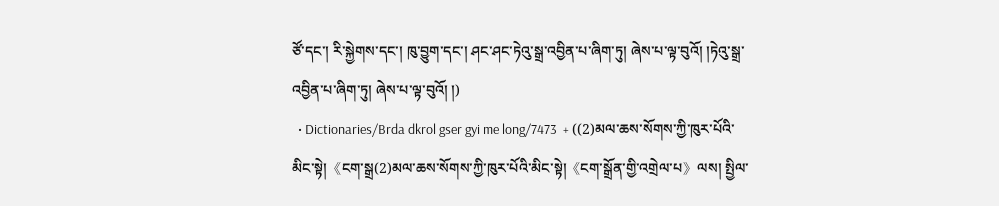ཙོ་དང་། རི་སྐྱེགས་དང་། ཁུ་བྱུག་དང་། ཤང་ཤང་ཏེའུ་སྒྲ་འབྱིན་པ་ཞིག་ཏུ། ཞེས་པ་ལྟ་བུའོ། །ཏེའུ་སྒྲ་འབྱིན་པ་ཞིག་ཏུ། ཞེས་པ་ལྟ་བུའོ། །)
  • Dictionaries/Brda dkrol gser gyi me long/7473  + ((2)མལ་ཆས་སོགས་ཀྱི་ཁུར་པོའི་མིང་སྟེ།《ངག་སྒྲ(2)མལ་ཆས་སོགས་ཀྱི་ཁུར་པོའི་མིང་སྟེ།《ངག་སྒྲོན་གྱི་འགྲེལ་པ》ལས། སྤྱིལ་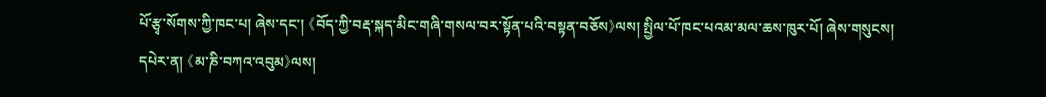པོ་རྩྭ་སོགས་ཀྱི་ཁང་པ། ཞེས་དང་། 《བོད་ཀྱི་བརྡ་སྐད་མིང་གཞི་གསལ་བར་སྟོན་པའི་བསྟན་བཅོས》ལས། སྤྱིལ་པོ་ཁང་པའམ་མལ་ཆས་ཁུར་པོ། ཞེས་གསུངས། དཔེར་ན། 《མ་ཎི་བཀའ་འབུམ》ལས།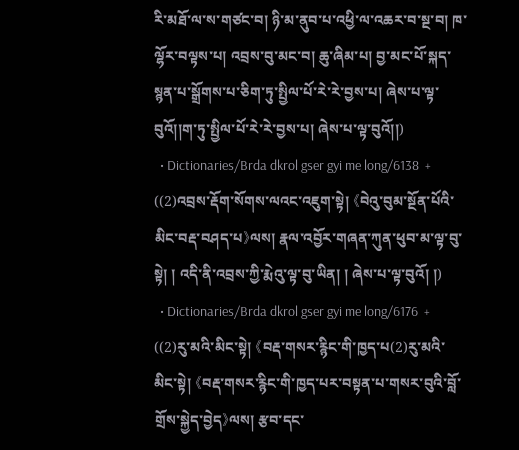རི་མཐོ་ལ་ས་གཙང་བ། ཉི་མ་ནུབ་པ་འཕྱི་ལ་འཆར་བ་སྔ་བ། ཁ་ལྷོར་བལྟས་པ། འབྲས་བུ་མང་བ། ཆུ་ཞིམ་པ། བྱ་མང་པོ་སྐད་སྙན་པ་སྒྲོགས་པ་ཅིག་ཏུ་སྤྱིལ་པོ་རེ་རེ་བྱས་པ། ཞེས་པ་ལྟ་བུའོ།།ག་ཏུ་སྤྱིལ་པོ་རེ་རེ་བྱས་པ། ཞེས་པ་ལྟ་བུའོ།།)
  • Dictionaries/Brda dkrol gser gyi me long/6138  + ((2)འབྲས་རྡོག་སོགས་ལའང་འཇུག་སྟེ། 《བེའུ་བུམ་སྔོན་པོའི་མིང་བརྡ་བཤད་པ》ལས། རྣལ་འབྱོར་གཞན་ཀུན་ཕུབ་མ་ལྟ་བུ་སྟེ། ། འདི་ནི་འབྲས་ཀྱི་རྨེའུ་ལྟ་བུ་ཡིན། ། ཞེས་པ་ལྟ་བུའོ། །)
  • Dictionaries/Brda dkrol gser gyi me long/6176  + ((2)རུ་མའི་མིང་སྟེ། 《བརྡ་གསར་རྙིང་གི་ཁྱད་པ(2)རུ་མའི་མིང་སྟེ། 《བརྡ་གསར་རྙིང་གི་ཁྱད་པར་བསྟན་པ་གསར་བུའི་བློ་གྲོས་སྐྱེད་བྱེད》ལས། རྩབ་དང་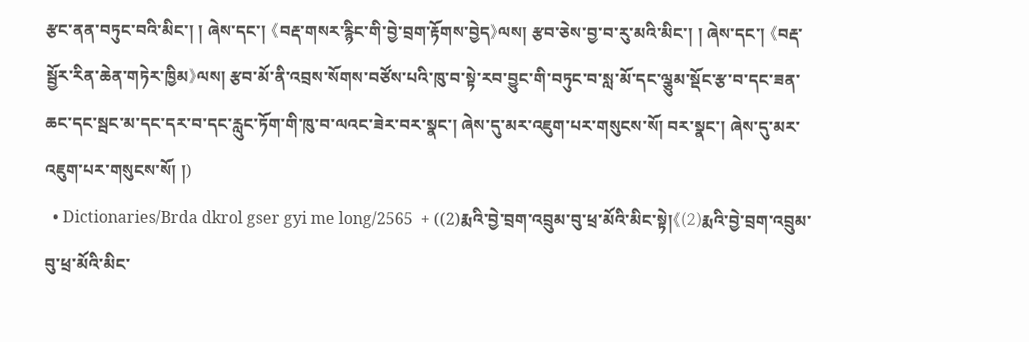རྩང་ནན་བཏུང་བའི་མིང་། ། ཞེས་དང་། 《བརྡ་གསར་རྙིང་གི་བྱེ་བྲག་རྟོགས་བྱེད》ལས། རྩབ་ཅེས་བྱ་བ་རུ་མའི་མིང་། ། ཞེས་དང་། 《བརྡ་སྦྱོར་རིན་ཆེན་གཏེར་ཁྱིམ》ལས། རྩབ་མོ་ནི་འབྲས་སོགས་བཙོས་པའི་ཁུ་བ་སྟེ་རབ་བྱུང་གི་བཏུང་བ་སླ་མོ་དང་ལྕུམ་སྡོང་རྩ་བ་དང་ཟན་ཆང་དང་སྦང་མ་དང་དར་བ་དང་རླུང་ཏོག་གི་ཁུ་བ་ལའང་ཟེར་བར་སྣང་། ཞེས་དུ་མར་འཇུག་པར་གསུངས་སོ། བར་སྣང་། ཞེས་དུ་མར་འཇུག་པར་གསུངས་སོ། །)
  • Dictionaries/Brda dkrol gser gyi me long/2565  + ((2)རྨའི་བྱེ་བྲག་འབྲུམ་བུ་ཕྲ་མོའི་མིང་སྟེ།《(2)རྨའི་བྱེ་བྲག་འབྲུམ་བུ་ཕྲ་མོའི་མིང་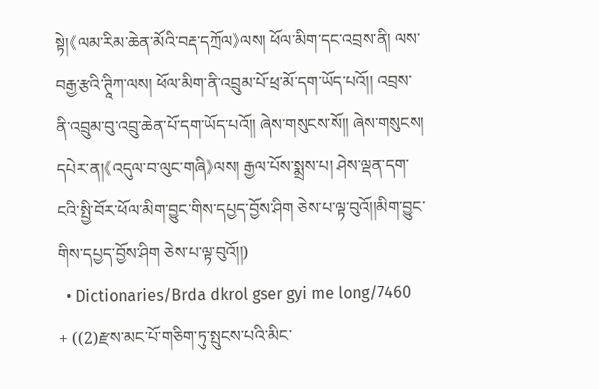སྟེ།《ལམ་རིམ་ཆེན་མོའི་བརྡ་དཀྲོལ》ལས། ཕོལ་མིག་དང་འབྲས་ནི། ལས་བརྒྱ་རྩའི་ཊཱིཀ་ལས། ཕོལ་མིག་ནི་འབྲུམ་པོ་ཕྲ་མོ་དག་ཡོད་པའོ།། འབྲས་ནི་འབྲུམ་བུ་འབྲུ་ཆེན་པོ་དག་ཡོད་པའོ།། ཞེས་གསུངས་སོ།། ཞེས་གསུངས། དཔེར་ན།《འདུལ་བ་ལུང་གཞི》ལས། རྒྱལ་པོས་སྨྲས་པ། ཤེས་ལྡན་དག་ངའི་སྤྱི་བོར་ཕོལ་མིག་བྱུང་གིས་དཔྱད་བྱོས་ཤིག ཅེས་པ་ལྟ་བུའོ།།མིག་བྱུང་གིས་དཔྱད་བྱོས་ཤིག ཅེས་པ་ལྟ་བུའོ།།)
  • Dictionaries/Brda dkrol gser gyi me long/7460  + ((2)རྫས་མང་པོ་གཅིག་ཏུ་སྤུངས་པའི་མིང་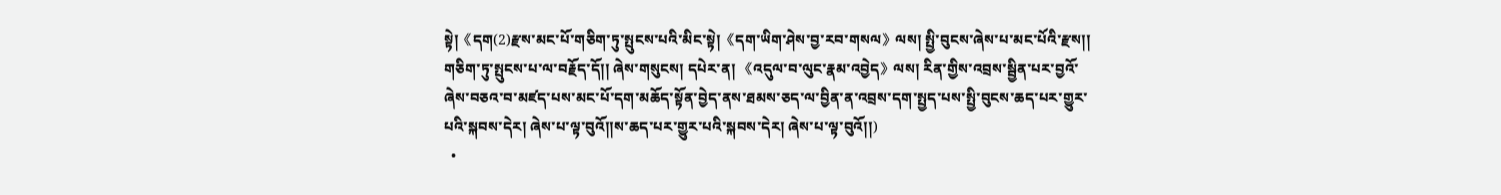སྟེ།《དག(2)རྫས་མང་པོ་གཅིག་ཏུ་སྤུངས་པའི་མིང་སྟེ།《དག་ཡིག་ཤེས་བྱ་རབ་གསལ》ལས། སྤྱི་བུངས་ཞེས་པ་མང་པོའི་རྫས།། གཅིག་ཏུ་སྤུངས་པ་ལ་བརྗོད་དོ།། ཞེས་གསུངས། དཔེར་ན། 《འདུལ་བ་ལུང་རྣམ་འབྱེད》ལས། རིན་གྱིས་འབྲས་སྦྱིན་པར་བྱའོ་ཞེས་བཅའ་བ་མཛད་པས་མང་པོ་དག་མཆོད་སྟོན་བྱེད་ནས་ཐམས་ཅད་ལ་བྱིན་ན་འབྲས་དག་སྤྱད་པས་སྤྱི་བུངས་ཆད་པར་གྱུར་པའི་སྐབས་དེར། ཞེས་པ་ལྟ་བུའོ།།ས་ཆད་པར་གྱུར་པའི་སྐབས་དེར། ཞེས་པ་ལྟ་བུའོ།།)
  •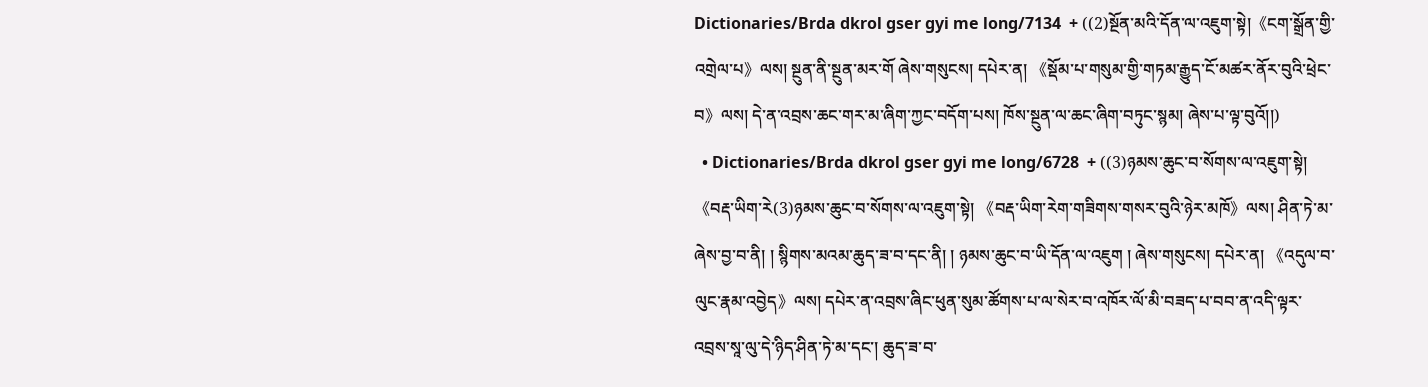Dictionaries/Brda dkrol gser gyi me long/7134  + ((2)སྔོན་མའི་དོན་ལ་འཇུག་སྟེ།《ངག་སྒྲོན་གྱི་འགྲེལ་པ》ལས། སྔུན་ནི་སྔུན་མར་གོ ཞེས་གསུངས། དཔེར་ན། 《སྡོམ་པ་གསུམ་གྱི་གཏམ་རྒྱུད་ངོ་མཚར་ནོར་བུའི་ཕྲེང་བ》ལས། དེ་ན་འབྲས་ཆང་གར་མ་ཞིག་ཀྱང་བདོག་པས། ཁོས་སྔུན་ལ་ཆང་ཞིག་བཏུང་སྙམ། ཞེས་པ་ལྟ་བུའོ།།)
  • Dictionaries/Brda dkrol gser gyi me long/6728  + ((3)ཉམས་ཆུང་བ་སོགས་ལ་འཇུག་སྟེ། 《བརྡ་ཡིག་རེ(3)ཉམས་ཆུང་བ་སོགས་ལ་འཇུག་སྟེ། 《བརྡ་ཡིག་རེག་གཟིགས་གསར་བུའི་ཉེར་མཁོ》ལས། ཤིན་ཏེ་མ་ཞེས་བྱ་བ་ནི། ། སྙིགས་མའམ་ཆུད་ཟ་བ་དང་ནི། ། ཉམས་ཆུང་བ་ཡི་དོན་ལ་འཇུག ། ཞེས་གསུངས། དཔེར་ན། 《འདུལ་བ་ལུང་རྣམ་འབྱེད》ལས། དཔེར་ན་འབྲས་ཞིང་ཕུན་སུམ་ཚོགས་པ་ལ་སེར་བ་འཁོར་ལོ་མི་བཟད་པ་བབ་ན་འདི་ལྟར་འབྲས་སཱ་ལུ་དེ་ཉིད་ཤིན་ཏེ་མ་དང་། ཆུད་ཟ་བ་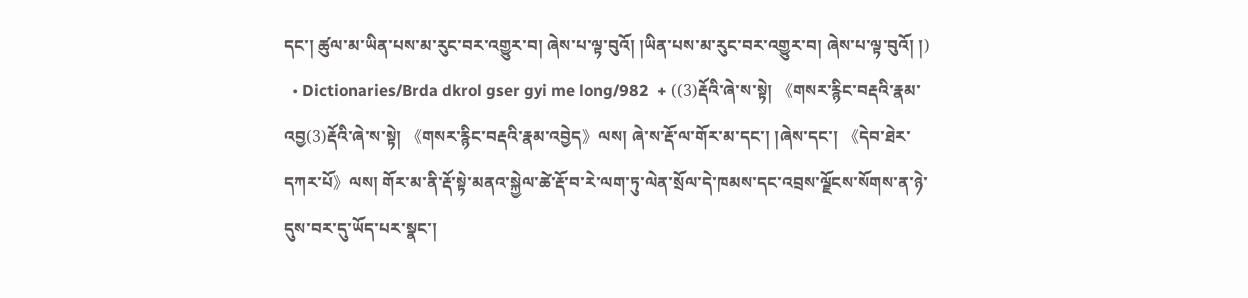དང་། ཚུལ་མ་ཡིན་པས་མ་རུང་བར་འགྱུར་བ། ཞེས་པ་ལྟ་བུའོ། །ཡིན་པས་མ་རུང་བར་འགྱུར་བ། ཞེས་པ་ལྟ་བུའོ། །)
  • Dictionaries/Brda dkrol gser gyi me long/982  + ((3)རྡོའི་ཞེ་ས་སྟེ། 《གསར་རྙིང་བརྡའི་རྣམ་འབྱ(3)རྡོའི་ཞེ་ས་སྟེ། 《གསར་རྙིང་བརྡའི་རྣམ་འབྱེད》ལས། ཞེ་ས་རྡོ་ལ་གོར་མ་དང་། །ཞེས་དང་། 《དེབ་ཐེར་དཀར་པོ》ལས། གོར་མ་ནི་རྡོ་སྟེ་མནའ་སྐྱེལ་ཚེ་རྡོ་བ་རེ་ལག་ཏུ་ལེན་སྲོལ་དེ་ཁམས་དང་འབྲས་ལྗོངས་སོགས་ན་ཉེ་དུས་བར་དུ་ཡོད་པར་སྣང་།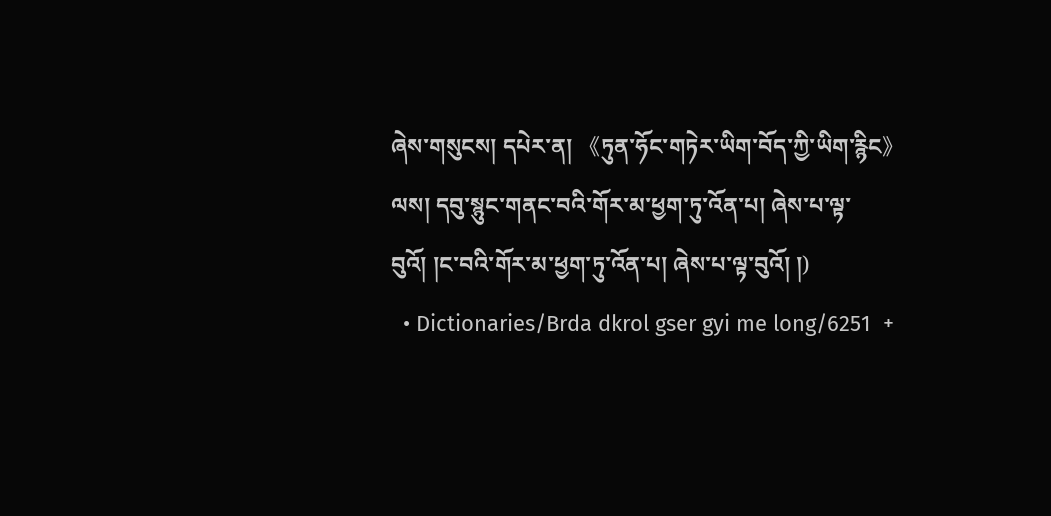ཞེས་གསུངས། དཔེར་ན། 《ཏུན་ཧོང་གཏེར་ཡིག་བོད་ཀྱི་ཡིག་རྙིང》ལས། དབུ་སྙུང་གནང་བའི་གོར་མ་ཕྱག་ཏུ་འོན་པ། ཞེས་པ་ལྟ་བུའོ། །ང་བའི་གོར་མ་ཕྱག་ཏུ་འོན་པ། ཞེས་པ་ལྟ་བུའོ། །)
  • Dictionaries/Brda dkrol gser gyi me long/6251  +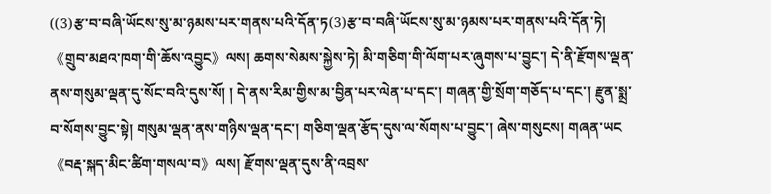((3)རྩ་བ་བཞི་ཡོངས་སུ་མ་ཉམས་པར་གནས་པའི་དོན་ཏ(3)རྩ་བ་བཞི་ཡོངས་སུ་མ་ཉམས་པར་གནས་པའི་དོན་ཏེ། 《གྲུབ་མཐའ་ཁག་གི་ཆོས་འབྱུང》ལས། ཆགས་སེམས་སྐྱེས་ཏེ། མི་གཅིག་གི་ལོག་པར་ཞུགས་པ་བྱུང་། དེ་ནི་རྫོགས་ལྡན་ནས་གསུམ་ལྡན་དུ་སོང་བའི་དུས་སོ། ། དེ་ནས་རིམ་གྱིས་མ་བྱིན་པར་ལེན་པ་དང་། གཞན་གྱི་སྲོག་གཅོད་པ་དང་། རྫུན་སྨྲ་བ་སོགས་བྱུང་སྟེ། གསུམ་ལྡན་ནས་གཉིས་ལྡན་དང་། གཅིག་ལྡན་རྩོད་དུས་ལ་སོགས་པ་བྱུང་། ཞེས་གསུངས། གཞན་ཡང《བརྡ་སྐད་མིང་ཚིག་གསལ་བ》ལས། རྫོགས་ལྡན་དུས་ནི་འབྲས་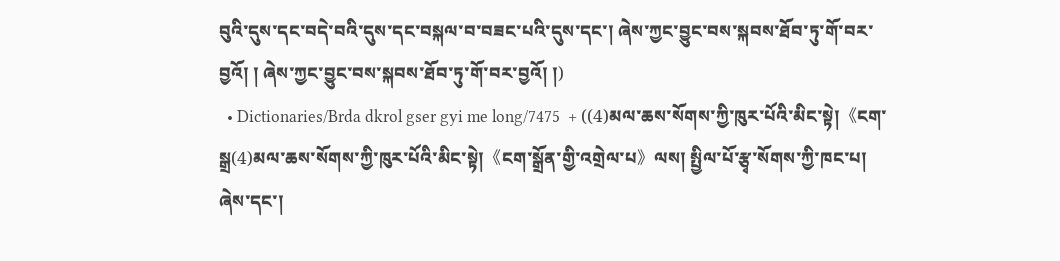བུའི་དུས་དང་བདེ་བའི་དུས་དང་བསྐལ་བ་བཟང་པའི་དུས་དང་། ཞེས་ཀྱང་བྱུང་བས་སྐབས་ཐོབ་ཏུ་གོ་བར་བྱའོ། ། ཞེས་ཀྱང་བྱུང་བས་སྐབས་ཐོབ་ཏུ་གོ་བར་བྱའོ། །)
  • Dictionaries/Brda dkrol gser gyi me long/7475  + ((4)མལ་ཆས་སོགས་ཀྱི་ཁུར་པོའི་མིང་སྟེ།《ངག་སྒྲ(4)མལ་ཆས་སོགས་ཀྱི་ཁུར་པོའི་མིང་སྟེ།《ངག་སྒྲོན་གྱི་འགྲེལ་པ》ལས། སྤྱིལ་པོ་རྩྭ་སོགས་ཀྱི་ཁང་པ། ཞེས་དང་།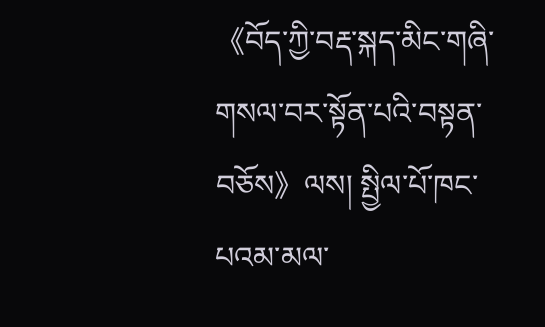《བོད་ཀྱི་བརྡ་སྐད་མིང་གཞི་གསལ་བར་སྟོན་པའི་བསྟན་བཅོས》ལས། སྤྱིལ་པོ་ཁང་པའམ་མལ་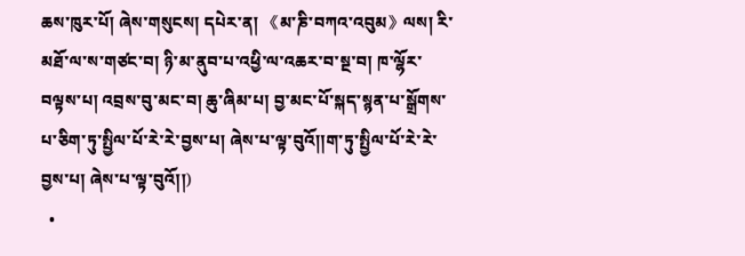ཆས་ཁུར་པོ། ཞེས་གསུངས། དཔེར་ན། 《མ་ཎི་བཀའ་འབུམ》ལས། རི་མཐོ་ལ་ས་གཙང་བ། ཉི་མ་ནུབ་པ་འཕྱི་ལ་འཆར་བ་སྔ་བ། ཁ་ལྷོར་བལྟས་པ། འབྲས་བུ་མང་བ། ཆུ་ཞིམ་པ། བྱ་མང་པོ་སྐད་སྙན་པ་སྒྲོགས་པ་ཅིག་ཏུ་སྤྱིལ་པོ་རེ་རེ་བྱས་པ། ཞེས་པ་ལྟ་བུའོ།།ག་ཏུ་སྤྱིལ་པོ་རེ་རེ་བྱས་པ། ཞེས་པ་ལྟ་བུའོ།།)
  •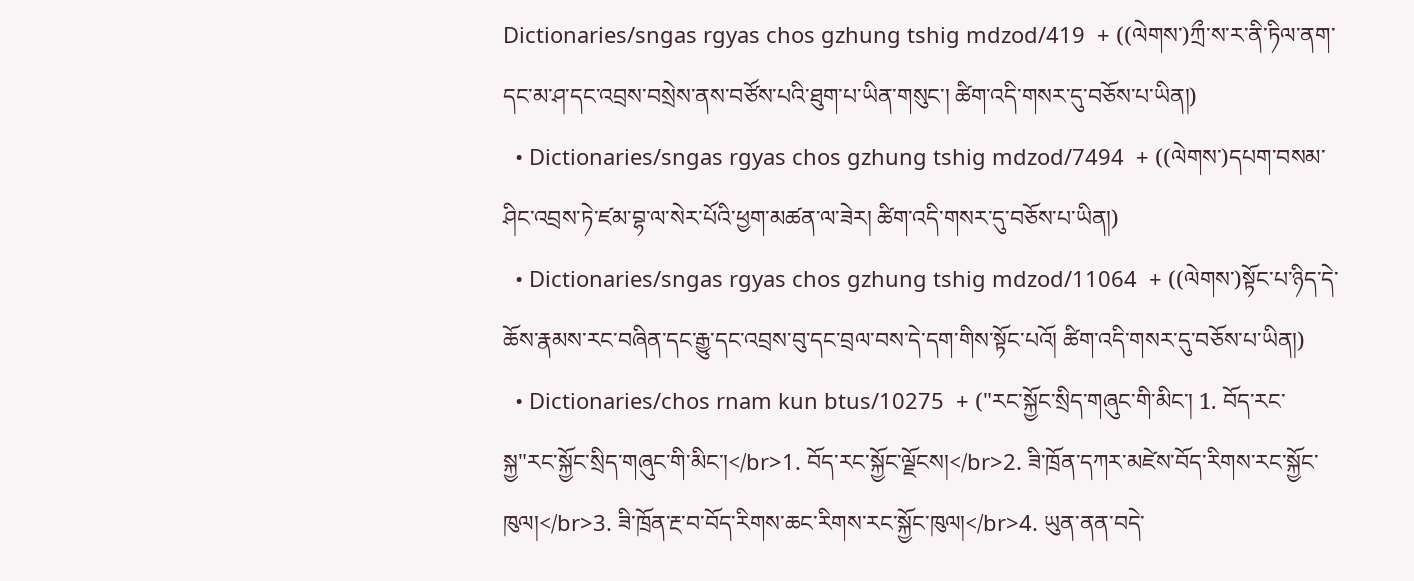Dictionaries/sngas rgyas chos gzhung tshig mdzod/419  + ((ལེགས་)ཀྲྀ་ས་ར་ནི་ཏིལ་ནག་དང་མ་ཤ་དང་འབྲས་བསྲེས་ནས་བཙོས་པའི་ཐུག་པ་ཡིན་གསུང་། ཚིག་འདི་གསར་དུ་བཅོས་པ་ཡིན།)
  • Dictionaries/sngas rgyas chos gzhung tshig mdzod/7494  + ((ལེགས་)དཔག་བསམ་ཤིང་འབྲས་ཏེ་ཛམ་བྷ་ལ་སེར་པོའི་ཕྱག་མཚན་ལ་ཟེར། ཚིག་འདི་གསར་དུ་བཅོས་པ་ཡིན།)
  • Dictionaries/sngas rgyas chos gzhung tshig mdzod/11064  + ((ལེགས་)སྟོང་པ་ཉིད་དེ་ཆོས་རྣམས་རང་བཞིན་དང་རྒྱུ་དང་འབྲས་བུ་དང་བྲལ་བས་དེ་དག་གིས་སྟོང་པའོ། ཚིག་འདི་གསར་དུ་བཅོས་པ་ཡིན།)
  • Dictionaries/chos rnam kun btus/10275  + ("རང་སྐྱོང་སྲིད་གཞུང་གི་མིང་། 1. བོད་རང་སྐྱ"རང་སྐྱོང་སྲིད་གཞུང་གི་མིང་།</br>1. བོད་རང་སྐྱོང་ལྗོངས།</br>2. ཟི་ཁྲོན་དཀར་མཛེས་བོད་རིགས་རང་སྐྱོང་ཁུལ།</br>3. ཟི་ཁྲོན་རྔ་བ་བོད་རིགས་ཆང་རིགས་རང་སྐྱོང་ཁུལ།</br>4. ཡུན་ནན་བདེ་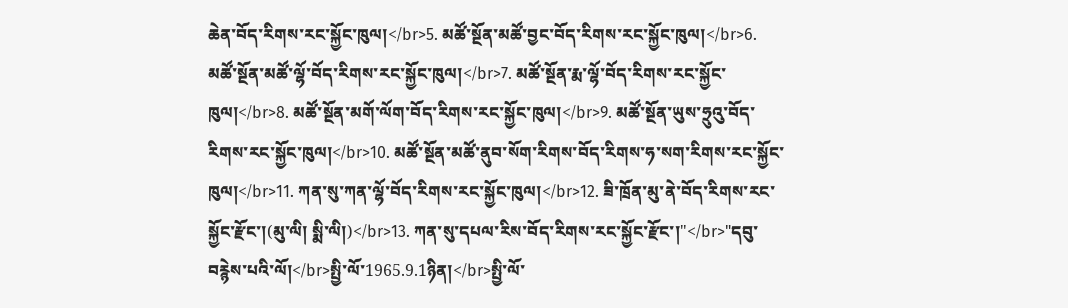ཆེན་བོད་རིགས་རང་སྐྱོང་ཁུལ།</br>5. མཚོ་སྔོན་མཚོ་བྱང་བོད་རིགས་རང་སྐྱོང་ཁུལ།</br>6. མཚོ་སྔོན་མཚོ་ལྷོ་བོད་རིགས་རང་སྐྱོང་ཁུལ།</br>7. མཚོ་སྔོན་རྨ་ལྷོ་བོད་རིགས་རང་སྐྱོང་ཁུལ།</br>8. མཚོ་སྔོན་མགོ་ལོག་བོད་རིགས་རང་སྐྱོང་ཁུལ།</br>9. མཚོ་སྔོན་ཡུས་ཧྲུའུ་བོད་རིགས་རང་སྐྱོང་ཁུལ།</br>10. མཚོ་སྔོན་མཚོ་ནུབ་སོག་རིགས་བོད་རིགས་ཧ་སག་རིགས་རང་སྐྱོང་ཁུལ།</br>11. ཀན་སུ་ཀན་ལྷོ་བོད་རིགས་རང་སྐྱོང་ཁུལ།</br>12. ཟི་ཁྲོན་མུ་ནེ་བོད་རིགས་རང་སྐྱོང་རྫོང་།(མུ་ལི། སྨི་ལི།)</br>13. ཀན་སུ་དཔལ་རིས་བོད་རིགས་རང་སྐྱོང་རྫོང་།"</br>"དབུ་བརྙེས་པའི་ལོ།</br>སྤྱི་ལོ་1965.9.1ཉིན།</br>སྤྱི་ལོ་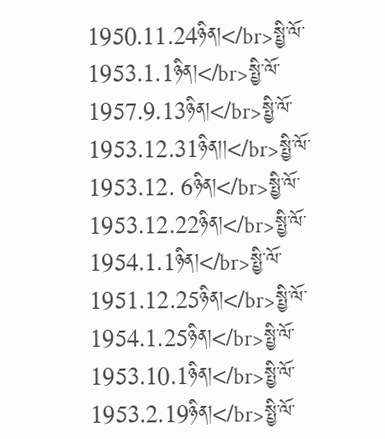1950.11.24ཉིན།</br>སྤྱི་ལོ་1953.1.1ཉིན།</br>སྤྱི་ལོ་1957.9.13ཉིན།</br>སྤྱི་ལོ་1953.12.31ཉིན།།</br>སྤྱི་ལོ་1953.12. 6ཉིན།</br>སྤྱི་ལོ་1953.12.22ཉིན།</br>སྤྱི་ལོ་1954.1.1ཉིན།</br>སྤྱི་ལོ་1951.12.25ཉིན།</br>སྤྱི་ལོ་1954.1.25ཉིན།</br>སྤྱི་ལོ་1953.10.1ཉིན།</br>སྤྱི་ལོ་1953.2.19ཉིན།</br>སྤྱི་ལོ་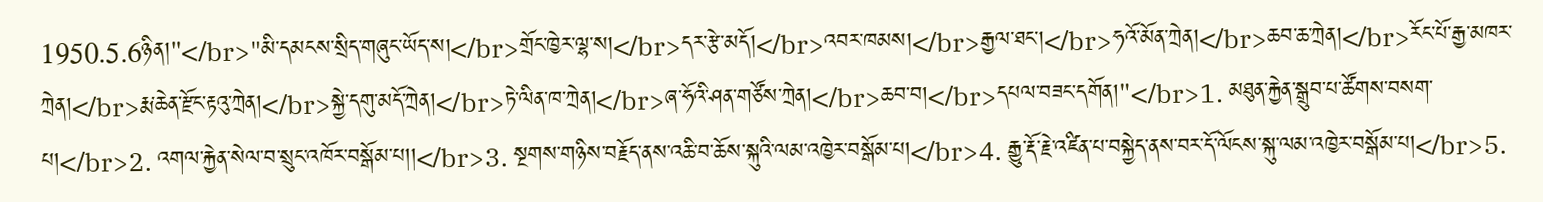1950.5.6ཉིན།"</br>"མི་དམངས་སྲིད་གཞུང་ཡོད་ས།</br>གྲོང་ཁྱེར་ལྷ་ས།</br>དར་རྩེ་མདོ།</br>འབར་ཁམས།</br>རྒྱལ་ཐང་།</br>ཧའོ་མོན་ཀྲེན།</br>ཆབ་ཆ་ཀྲེན།</br>རོང་པོ་རྒྱ་མཁར་ཀྲེན།</br>རྨ་ཆེན་རྫོང་རྟའུ་ཀྲེན།</br>སྐྱེ་དགུ་མདོ་ཀྲེན།</br>ཏེ་ལིན་ཁ་ཀྲེན།</br>ཞ་ཧོའི་ཤན་གཙོས་ཀྲེན།</br>ཆབ་བ།</br>དཔལ་བཟང་དགོན།"</br>1. མཐུན་རྐྱེན་སྒྲུབ་པ་ཚོགས་བསག་པ།</br>2. འགལ་རྐྱེན་སེལ་བ་སྲུང་འཁོར་བསྒོམ་པ།།</br>3. སྔགས་གཉིས་བརྗོད་ནས་འཆི་བ་ཆོས་སྐུའི་ལམ་འཁྱེར་བསྒོམ་པ།</br>4. རྒྱུ་རྡོ་རྗེ་འཛིན་པ་བསྐྱེད་ནས་བར་དོ་ལོངས་སྐུ་ལམ་འཁྱེར་བསྒོམ་པ།</br>5.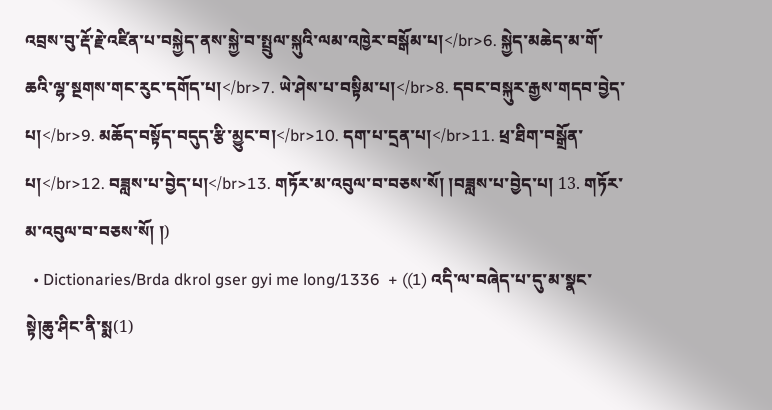འབྲས་བུ་རྡོ་རྗེ་འཛིན་པ་བསྐྱེད་ནས་སྐྱེ་བ་སྤྲུལ་སྐུའི་ལམ་འཁྱེར་བསྒོམ་པ།</br>6. སྐྱེད་མཆེད་མ་གོ་ཆའི་ལྷ་སྔགས་གང་རུང་དགོད་པ།</br>7. ཡེ་ཤེས་པ་བསྟིམ་པ།</br>8. དབང་བསྐུར་རྒྱས་གདབ་བྱེད་པ།</br>9. མཆོད་བསྟོད་བདུད་རྩི་མྱུང་བ།</br>10. དག་པ་དྲན་པ།</br>11. ཕྲ་ཐིག་བསྒྲོན་པ།</br>12. བཟླས་པ་བྱེད་པ།</br>13. གཏོར་མ་འབུལ་བ་བཅས་སོ། །བཟླས་པ་བྱེད་པ། 13. གཏོར་མ་འབུལ་བ་བཅས་སོ། །)
  • Dictionaries/Brda dkrol gser gyi me long/1336  + ((1) འདི་ལ་བཞེད་པ་དུ་མ་སྣང་སྟེ།ཆུ་ཤིང་ནི་སྨ(1)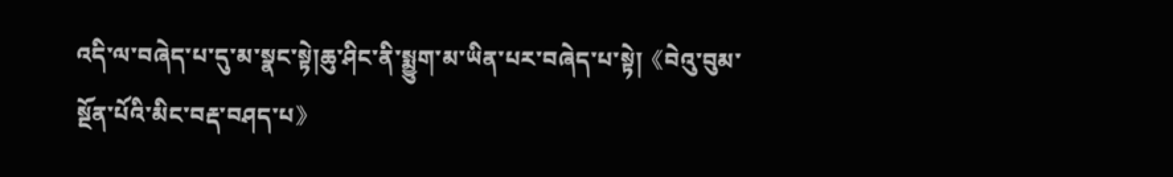འདི་ལ་བཞེད་པ་དུ་མ་སྣང་སྟེ།ཆུ་ཤིང་ནི་སྨྱུག་མ་ཡིན་པར་བཞེད་པ་སྟེ།《བེའུ་བུམ་སྔོན་པོའི་མིང་བརྡ་བཤད་པ》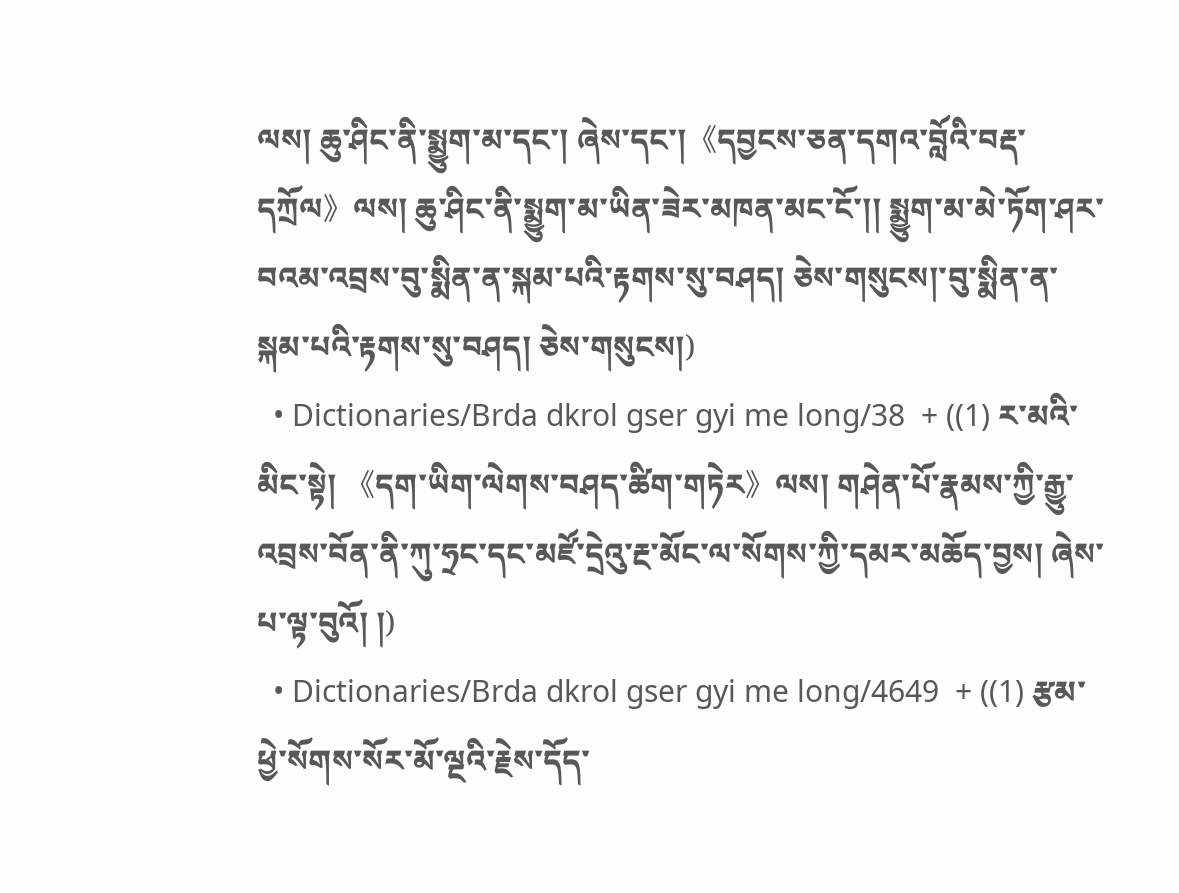ལས། ཆུ་ཤིང་ནི་སྨྱུག་མ་དང་། ཞེས་དང་།《དབྱངས་ཅན་དགའ་བློའི་བརྡ་དཀྲོལ》ལས། ཆུ་ཤིང་ནི་སྨྱུག་མ་ཡིན་ཟེར་མཁན་མང་ངོ་།། སྨྱུག་མ་མེ་ཏོག་ཤར་བའམ་འབྲས་བུ་སྨིན་ན་སྐམ་པའི་རྟགས་སུ་བཤད། ཅེས་གསུངས།་བུ་སྨིན་ན་སྐམ་པའི་རྟགས་སུ་བཤད། ཅེས་གསུངས།)
  • Dictionaries/Brda dkrol gser gyi me long/38  + ((1) ར་མའི་མིང་སྟེ། 《དག་ཡིག་ལེགས་བཤད་ཚིག་གཏེར》ལས། གཤེན་པོ་རྣམས་ཀྱི་རྒྱུ་འབྲས་བོན་ནི་ཀུ་ཧྲང་དང་མཛོ་དྲེའུ་རྔ་མོང་ལ་སོགས་ཀྱི་དམར་མཆོད་བྱས། ཞེས་པ་ལྟ་བུའོ། །)
  • Dictionaries/Brda dkrol gser gyi me long/4649  + ((1) རྩམ་ཕྱེ་སོགས་སོར་མོ་ལྔའི་རྗེས་དོད་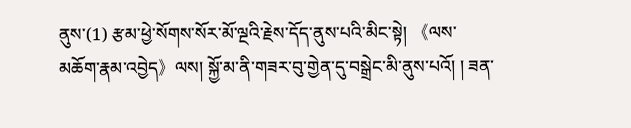ནུས་(1) རྩམ་ཕྱེ་སོགས་སོར་མོ་ལྔའི་རྗེས་དོད་ནུས་པའི་མིང་སྟེ། 《ལས་མཆོག་རྣམ་འབྱེད》ལས། སྐྱོ་མ་ནི་གཟར་བུ་གྱེན་དུ་བསྒྲེང་མི་ནུས་པའོ། ། ཟན་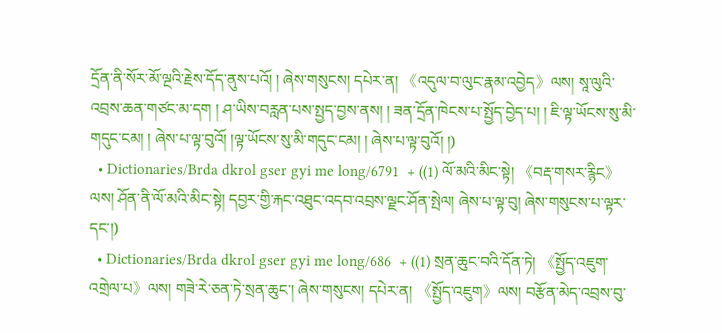དྲོན་ནི་སོར་མོ་ལྔའི་རྗེས་དོད་ནུས་པའོ། ། ཞེས་གསུངས། དཔེར་ན། 《འདུལ་བ་ལུང་རྣམ་འབྱེད》ལས། སཱ་ལུའི་འབྲས་ཆན་གཙང་མ་དག ། ཤ་ཡིས་བརླན་པས་སྤྱད་བྱས་ནས། ། ཟན་དྲོན་ཁེངས་པ་སྤྱོད་བྱེད་པ། ། ཇི་ལྟ་ཡོངས་སུ་མི་གདུང་ངམ། ། ཞེས་པ་ལྟ་བུའོ། །ལྟ་ཡོངས་སུ་མི་གདུང་ངམ། ། ཞེས་པ་ལྟ་བུའོ། །)
  • Dictionaries/Brda dkrol gser gyi me long/6791  + ((1) ལོ་མའི་མིང་སྟེ། 《བརྡ་གསར་རྙིང》ལས། ཤོན་ནི་ལོ་མའི་མིང་སྟེ། དབྱར་གྱི་རྐང་འཐུང་འདབ་འབྲས་ལྗང་ཤོན་སྤེལ། ཞེས་པ་ལྟ་བུ། ཞེས་གསུངས་པ་ལྟར་དང་།)
  • Dictionaries/Brda dkrol gser gyi me long/686  + ((1) སྲན་ཆུང་བའི་དོན་ཏེ། 《སྤྱོད་འཇུག་འགྲེལ་པ》ལས། གཟེ་རེ་ཅན་ཏེ་སྲན་ཆུང་། ཞེས་གསུངས། དཔེར་ན། 《སྤྱོད་འཇུག》ལས། བརྩོན་མེད་འབྲས་བུ་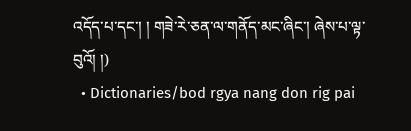འདོད་པ་དང་། ། གཟེ་རེ་ཅན་ལ་གནོད་མང་ཞིང་། ཞེས་པ་ལྟ་བུའོ། །)
  • Dictionaries/bod rgya nang don rig pai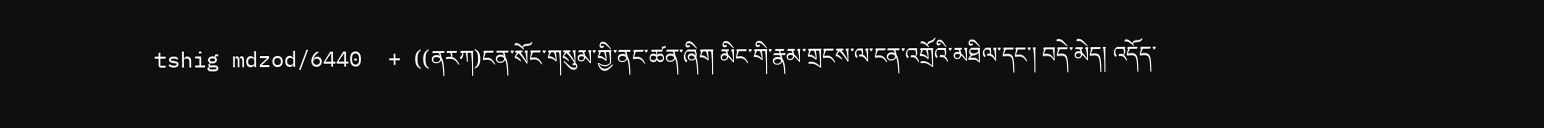tshig mdzod/6440  + ((ནརཀ)ངན་སོང་གསུམ་གྱི་ནང་ཚན་ཞིག མིང་གི་རྣམ་གྲངས་ལ་ངན་འགྲོའི་མཐིལ་དང་། བདེ་མེད། འདོད་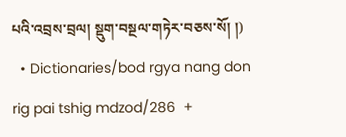པའི་འབྲས་བྲལ། སྡུག་བསྔལ་གཏེར་བཅས་སོ། །)
  • Dictionaries/bod rgya nang don rig pai tshig mdzod/286  +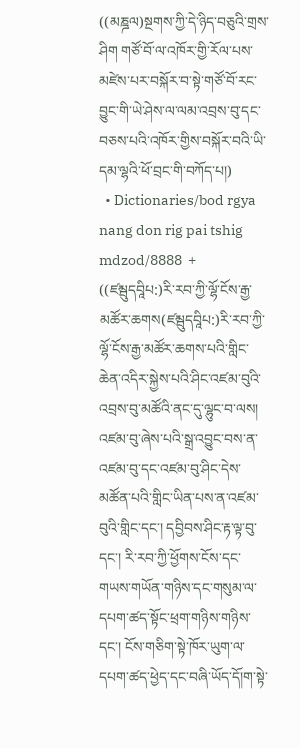((མཎྜལ)སྔགས་ཀྱི་དེ་ཉིད་བཅུའི་གྲས་ཤིག གཙོ་བོ་ལ་འཁོར་གྱི་རོལ་པས་མཛེས་པར་བསྐོར་བ་སྟེ་གཙོ་བོ་རང་བྱུང་གི་ཡེ་ཤེས་ལ་ལམ་འབྲས་བུ་དང་བཅས་པའི་འཁོར་གྱིས་བསྐོར་བའི་ཡི་དམ་ལྷའི་ཕོ་བྲང་གི་བཀོད་པ།)
  • Dictionaries/bod rgya nang don rig pai tshig mdzod/8888  + ((ཛམྦུདབཱིཔ:)རི་རབ་ཀྱི་ལྷོ་ངོས་རྒྱ་མཚོར་ཆགས(ཛམྦུདབཱིཔ:)རི་རབ་ཀྱི་ལྷོ་ངོས་རྒྱ་མཚོར་ཆགས་པའི་གླིང་ཆེན་འདིར་སྐྱེས་པའི་ཤིང་འཛམ་བུའི་འབྲས་བུ་མཚོའི་ནང་དུ་ལྷུང་བ་ལས། འཛམ་བུ་ཞེས་པའི་སྒྲ་འབྱུང་བས་ན་འཛམ་བུ་དང་འཛམ་བུ་ཤིང་དེས་མཚོན་པའི་གླིང་ཡིན་པས་ན་འཛམ་བུའི་གླིང་དང་། དབྱིབས་ཤིང་རྟ་ལྟ་བུ་དང་། རི་རབ་ཀྱི་ཕྱོགས་ངོས་དང་གཡས་གཡོན་གཉིས་དང་གསུམ་ལ་དཔག་ཚད་སྟོང་ཕྲག་གཉིས་གཉིས་དང་། ངོས་གཅིག་སྟེ་ཁོར་ཡུག་ལ་དཔག་ཚད་ཕྱེད་དང་བཞི་ཡོད་དོ།ག་སྟེ་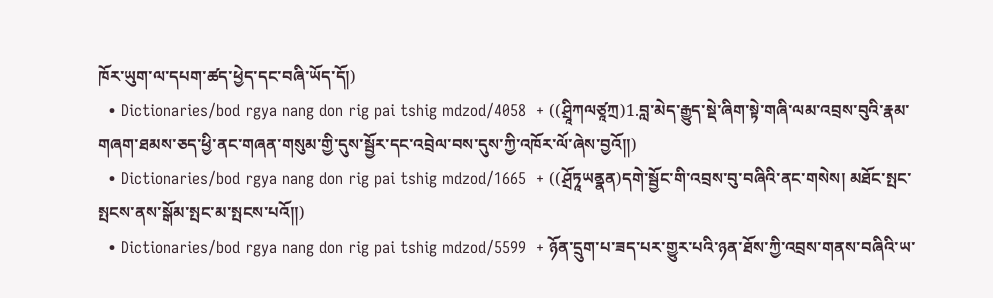ཁོར་ཡུག་ལ་དཔག་ཚད་ཕྱེད་དང་བཞི་ཡོད་དོ།)
  • Dictionaries/bod rgya nang don rig pai tshig mdzod/4058  + ((ཤྲཱིཀལཙཱཀྲ)1.བླ་མེད་རྒྱུད་སྡེ་ཞིག་སྟེ་གཞི་ལམ་འབྲས་བུའི་རྣམ་གཞག་ཐམས་ཅད་ཕྱི་ནང་གཞན་གསུམ་གྱི་དུས་སྦྱོར་དང་འབྲེལ་བས་དུས་ཀྱི་འཁོར་ལོ་ཞེས་བྱའོ།།)
  • Dictionaries/bod rgya nang don rig pai tshig mdzod/1665  + ((ཤྲོཏཱཡནྣན)དགེ་སྦྱོང་གི་འབྲས་བུ་བཞིའི་ནང་གསེས། མཐོང་སྤང་སྤངས་ནས་སྒོམ་སྤང་མ་སྤངས་པའོ།།)
  • Dictionaries/bod rgya nang don rig pai tshig mdzod/5599  + ཉོན་དྲུག་པ་ཟད་པར་གྱུར་པའི་ཉན་ཐོས་ཀྱི་འབྲས་གནས་བཞིའི་ཡ་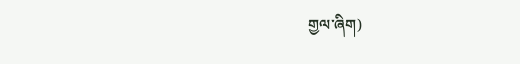གྱལ་ཞིག)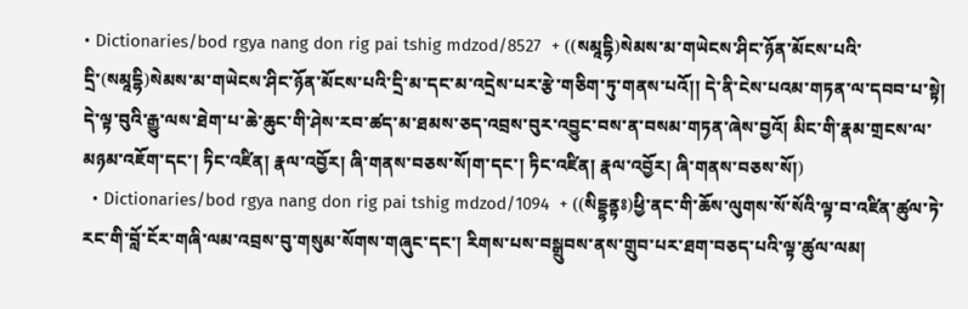• Dictionaries/bod rgya nang don rig pai tshig mdzod/8527  + ((སམཱདྷི)སེམས་མ་གཡེངས་ཤིང་ཉོན་མོངས་པའི་དྲི་(སམཱདྷི)སེམས་མ་གཡེངས་ཤིང་ཉོན་མོངས་པའི་དྲི་མ་དང་མ་འདྲེས་པར་རྩེ་གཅིག་ཏུ་གནས་པའོ།། དེ་ནི་ངེས་པའམ་གཏན་ལ་དབབ་པ་སྟེ། དེ་ལྟ་བུའི་རྒྱུ་ལས་ཐེག་པ་ཆེ་ཆུང་གི་ཤེས་རབ་ཚད་མ་ཐམས་ཅད་འབྲས་བུར་འབྱུང་བས་ན་བསམ་གཏན་ཞེས་བྱའོ། མིང་གི་རྣམ་གྲངས་ལ་མཉམ་འཇོག་དང་། ཏིང་འཛིན། རྣལ་འབྱོར། ཞི་གནས་བཅས་སོ།ག་དང་། ཏིང་འཛིན། རྣལ་འབྱོར། ཞི་གནས་བཅས་སོ།)
  • Dictionaries/bod rgya nang don rig pai tshig mdzod/1094  + ((སིདྡྷནྟཿ)ཕྱི་ནང་གི་ཆོས་ལུགས་སོ་སོའི་ལྟ་བ་འཛིན་ཚུལ་ཏེ་རང་གི་བློ་ངོར་གཞི་ལམ་འབྲས་བུ་གསུམ་སོགས་གཞུང་དང་། རིགས་པས་བསྒྲུབས་ནས་གྲུབ་པར་ཐག་བཅད་པའི་ལྟ་ཚུལ་ལམ།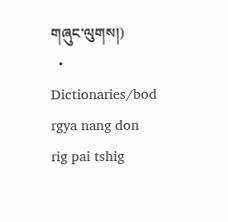གཞུང་ལུགས།)
  • Dictionaries/bod rgya nang don rig pai tshig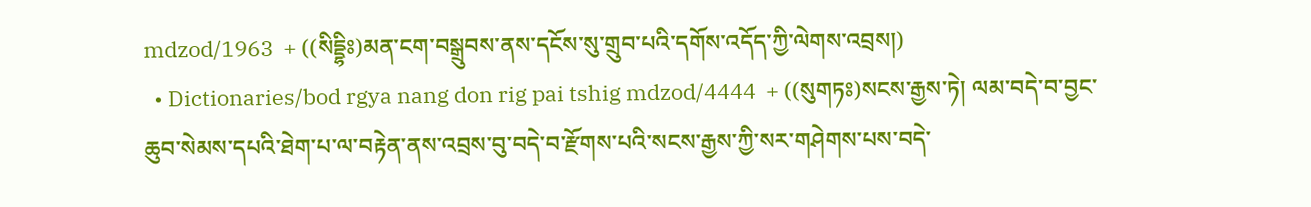mdzod/1963  + ((སིདྡྷིཿ)མན་ངག་བསྒྲུབས་ནས་དངོས་སུ་གྲུབ་པའི་དགོས་འདོད་ཀྱི་ལེགས་འབྲས།)
  • Dictionaries/bod rgya nang don rig pai tshig mdzod/4444  + ((སུགཏཿ)སངས་རྒྱས་ཏེ། ལམ་བདེ་བ་བྱང་ཆུབ་སེམས་དཔའི་ཐེག་པ་ལ་བརྟེན་ནས་འབྲས་བུ་བདེ་བ་རྫོགས་པའི་སངས་རྒྱས་ཀྱི་སར་གཤེགས་པས་བདེ་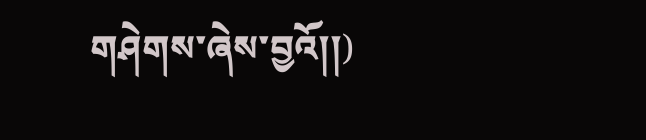གཤེགས་ཞེས་བྱའོ།།)